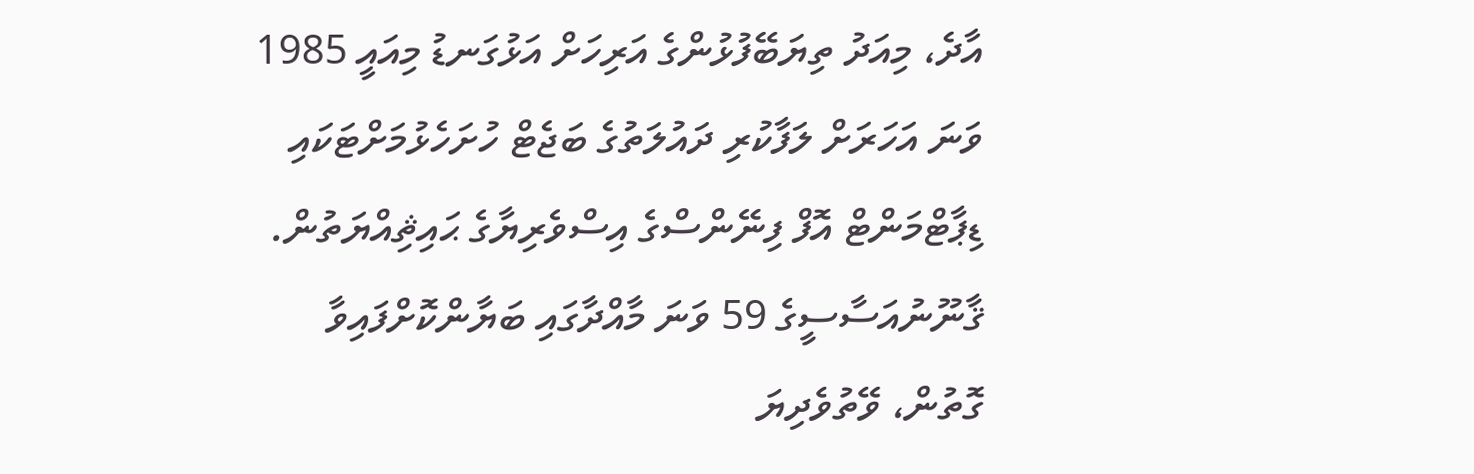އާދެ، މިއަދު ތިޔަބޭފުޅުންގެ އަރިހަށް އަޅުގަނޑު މިއައީ 1985 ވަނަ އަހަރަށް ލަފާކުރި ދައުލަތުގެ ބަޖެޓް ހުށަހެޅުމަށްޓަކައި ޑިޕާޓްމަންޓް އޮފް ފިނޭންސްގެ އިސްވެރިޔާގެ ޙައިޘިއްޔަތުން. ޤާނޫނުއަސާސީގެ 59 ވަނަ މާއްދާގައި ބަޔާންކޮށްފައިވާ ގޮތުން، ވޭތުވެދިޔަ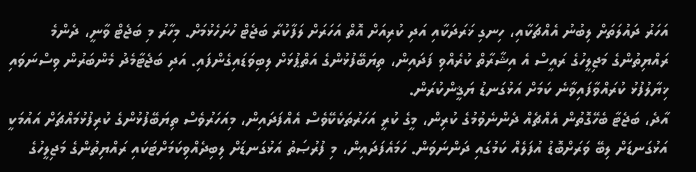އަހަރު ދައުލަތަށް ލިބުނު އެއްޗަކާއި، ހިނގި ޚަރަދަކާއި އަދި ކުރިއަށް އޮތް އަހަރަށް ލަފާކުރާ ބަޖެޓް ހުށަހެޅުމަށް. މިހާރު މި ބަޖެޓް ވާނީ، ދެންމެ ރައްޔިތުންގެ މަޖިލީހުގެ ރައީސް އެ އިޝާރާތް ކުރެއްވި ފަދައިން، ތިޔަބޭފުޅުންގެ އަތްޕުޅަށް ލިބިވަޑައިގެންފައި. އަދި ބަޖެޓާމެދު މެންބަރުން ވިސްނަވައި ޚިޔާލުފުޅު ކުރައްވާފައިވާނެ ކަމަށް އަޅުގަނޑު ޔަޤީންކުރަން.
އާދެ، ބަޖެޓާ ބެހޭގޮތުން އެއްޗެއް ދެންނެވުމުގެ ކުރިން، މީގެ ކުރީ އަހަރުތަކެކޭވެސް އެއްފަދައިން، މިއަހަރުވެސް ތިޔަބޭފުޅުންގެ ކުރިފުޅުމައްޗަށް އައުމަކީ އަޅުގަނޑަށް ލިބޭ ވަރަށްބޮޑު އުފަލެއް ކަމުގައި ދަންނަވަން. ހަމައެފަދައިން، މި ފުރުޞަތު އަޅުގަނޑަށް ލިބިދެއްވިކަމަށްޓަކައި ރައްޔިތުންގެ މަޖިލީހުގެ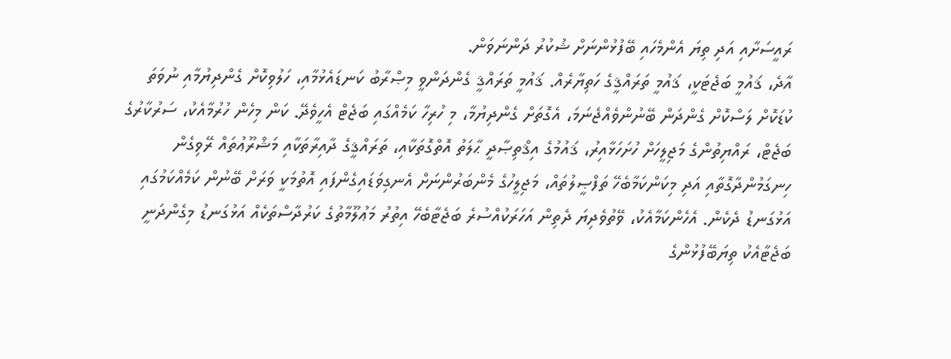ރައީސަށާއި އަދި ތިޔަ އެންމެހައި ބޭފުޅުންނަށް ޝުކުރު ދަންނަވަން.
އާދެ، ޤައުމީ ބަޖެޓަކީ، ޤައުމީ ތަރައްޤީގެ ހަތިޔާރެއް. ޤައުމީ ތަރައްޤީ ގެންދަންވީ މިޞްރާބު ކަނޑައެޅުމާއި، ހަލުވިކޮށް ގެންދިޔުމާއި ނުވަތަ ކުޑަކޮށް ލަސްކޮށް ގެންދަން ބޭނުންވެއްޖެނަމަ، އެގޮތަށް ގެންދިޔުމާ، މި ހުރިހާ ކަމެއްގައި ބަޖެޓް އެހީވެދޭ. ކަން މިހެން ހުރުމާއެކު، ސަރުކާރުގެ ބަޖެޓް، ރައްޔިތުންގެ މަޖިލީހަށް ހުށަހަޅާއިރު، ޤައުމުގެ އިޤްތިޞާދީ ޙާލަތު އޮތްގޮތަކާއި، ތަރައްޤީގެ ދާއިރާތަކާއި މަޝްރޫޢުތައް ރޭވިގެން ހިނގަމުންދާގޮތާއި އަދި މިކަންކަމާބެހޭ ތަފްޞީލުތައް، މަޖިލީހުގެ މެންބަރުންނަށް އެނގިވަޑައިގެންފައި އޮތުމަކީ ވަރަށް ބޭނުން ކަމެއްކަމުގައި އަޅުގަނޑު ދެކެން. އެހެންކަމާއެކު، ވޭތުވެދިޔަ ދެތިން އަހަރަކުއްސުރެ ބަޖެޓާބެހޭ އިތުރު މަޢުލޫމާތުގެ ކަރުދާސްތަކެއް އަޅުގަނޑު މިގެންދަނީ ބަޖެޓާއެކު ތިޔަބޭފުޅުންގެ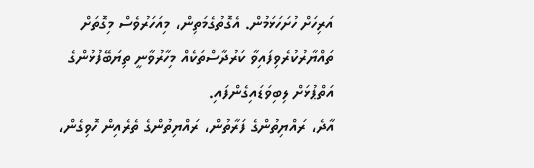އަރިހަށް ހުށަހަޅަމުން. އެގޮތުގެމަތިން، މިއަހަރުވެސް މިގޮތަށް ތައްޔާރުކުރެވިފައިވާ ކަރުދާސްތަކެއް މިހާރުވާނީ ތިޔަބޭފުޅުންގެ އަތްޕުޅަށް ލިބިވަޑައިގެންފައި.
އާދެ، ރައްޔިތުންގެ ފަރާތުން، ރައްޔިތުންގެ ތެރެއިން ހޮވިގެން،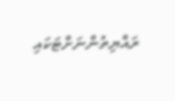ރައްޔިތުންނަށްޓަކައި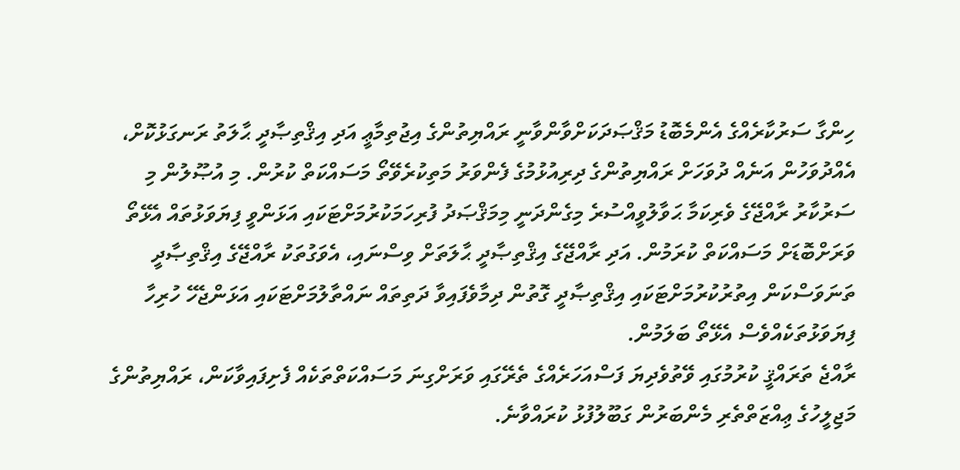ހިންގާ ސަރުކާރެއްގެ އެންމެބޮޑު މަޤްޞަދަކަށްވާންވާނީ ރައްޔިތުންގެ އިޖުތިމާޢީ އަދި އިޤްތިޞާދީ ޙާލަތު ރަނގަޅުކޮށް، އެއްދުވަހުން އަނެއް ދުވަހަށް ރައްޔިތުންގެ ދިރިއުޅުމުގެ ފެންވަރު މަތިކުރެވޭތޯ މަސައްކަތް ކުރުން. މި އުޞޫލުން މި ސަރުކާރު ރާއްޖޭގެ ވެރިކަމާ ޙަވާލުވީއްސުރެ މިގެންދަނީ މިމަޤްޞަދު ފުރިހަމަކުރުމަށްޓަކައި އަޅަންވީ ފިޔަވަޅުތައް އެޅޭތޯ ވަރަށްބޮޑަށް މަސައްކަތް ކުރަމުން. އަދި ރާއްޖޭގެ އިޤްތިޞާދީ ޙާލަތަށް ވިސްނައި، އެވަގުތަކު ރާއްޖޭގެ އިޤްތިޞާދީ ތަނަވަސްކަން އިތުރުކުރުމަށްޓަކައި އިޤްތިޞާދީ ގޮތުން ދިމާވެފައިވާ ދަތިތައް ނައްތާލުމަށްޓަކައި އަޅަންޖެހޭ ހުރިހާ ފިޔަވަޅުތަކެއްވެސް އެޅޭތޯ ބަލަމުން.
ރާއްޖެ ތަރައްޤީ ކުރުމުގައި ވޭތުވެދިޔަ ފަސްއަހަރެއްގެ ތެރޭގައި ވަރަށްގިނަ މަސައްކަތްތަކެއް ފެށިފައިވާކަން، ރައްޔިތުންގެ މަޖިލީހުގެ ޢިއްޒަތްތެރި މެންބަރުން ގަބޫލުފުޅު ކުރައްވާނެ.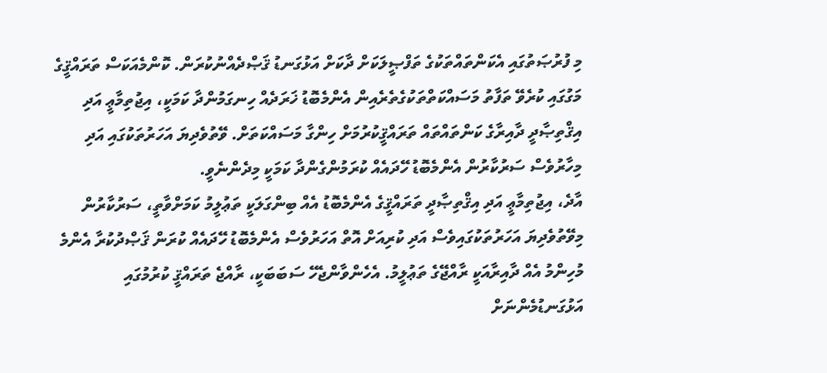މި ފުރުޞަތުގައި އެކަންތައްތަކުގެ ތަފްޞީލަކަށް ދާކަށް އަޅުގަނޑު ޤަޞްދެއްނުކުރަން. ކޮންމެއަކަސް ތަރައްޤީގެ މަގުގައި ކުރެވޭ ތަފާތު މަސައްކަތްތަކުގެތެރެއިން އެންމެބޮޑު ޚަރަދެއް ހިނގަމުންދާ ކަމަކީ، އިޖުތިމާޢީ އަދި އިޤްތިޞާދީ ދާއިރާގެ ކަންތައްތައް ތަރައްޤީކުރުމަށް ހިންގާ މަސައްކަތަށް. ވޭތުވެދިޔަ އަހަރުތަކުގައި އަދި މިހާރުވެސް ސަރުކާރުން އެންމެބޮޑު ހޭދައެއް ކުރަމުންގެންދާ ކަމަކީ މިދެންނެވީ.
އާދެ، އިޖުތިމާޢީ އަދި އިޤްތިޞާދީ ތަރައްޤީގެ އެންމެބޮޑު އެއް ބިންގަލަކީ ތަޢުލީމު ކަމަށްވާތީ، ސަރުކާރުން މިވޭތުވެދިޔަ އަހަރުތަކުގައިވެސް އަދި ކުރިއަށް އޮތް އަހަރުވެސް އެންމެބޮޑު ހޭދައެއް ކުރަން ޤަޞްދުކުރާ އެންމެ މުހިންމު އެއް ދާއިރާއަކީ ރާއްޖޭގެ ތަޢުލީމު. އެހެންވާންޖެހޭ ސަބަބަކީ، ރާއްޖެ ތަރައްޤީ ކުރުމުގައި އަޅުގަނޑުމެންނަށް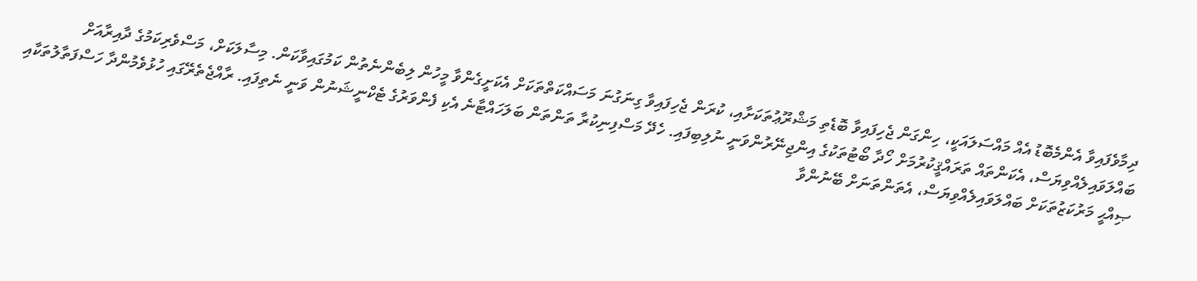ދިމާވެފައިވާ އެންމެބޮޑު އެއް މައްސަލައަކީ، ހިންގަން ޖެހިފައިވާ ބޮޑެތި މަޝްރޫޢުތަކަށާއި، ކުރަން ޖެހިފައިވާ ގިނަގުނަ މަސައްކަތްތަކަށް އެކަށީގެންވާ މީހުން ލިބެންނެތުން ކަމުގައިވާކަން. މިސާލަކަށް، މަސްވެރިކަމުގެ ދާއިރާއަށް ބައްލަވައިލެއްވިޔަސް، އެކަންތައް ތަރައްޤީކުރުމަށް ހޯދާ ބޯޓުތަކުގެ އިންޖިނޭރުންވަނީ ނުލިބިފައި. ހެދޭ މަސްފިނިކުރާ ތަންތަން ބަލަހައްޓާނެ އެކި ފެންވަރުގެ ޓެކްނީޝަނުން ވަނީ ނެތިފައި. ރާއްޖެތެރޭގައި ހުޅުވެމުންދާ ހަސްފަތާލުތަކާއި ޞިއްޙީ މަރުކަޒުތަކަށް ބައްލަވައިލެއްވިޔަސް، އެތަންތަނަށް ބޭނުންވާ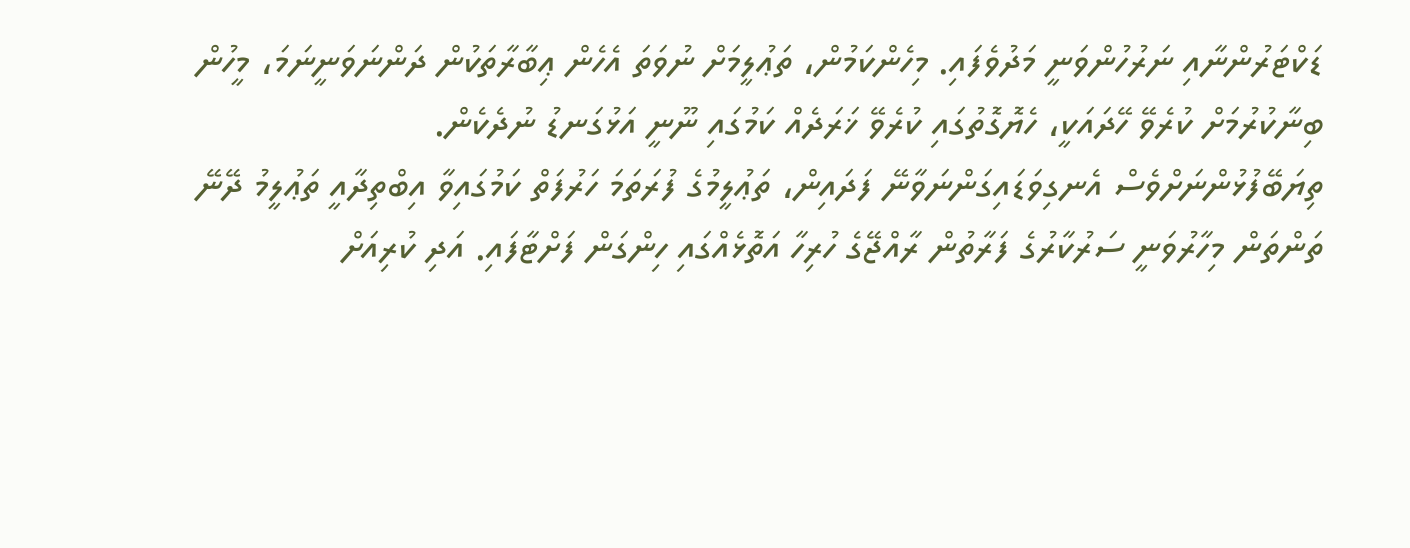ޑަކްޓަރުންނާއި ނަރުހުންވަނީ މަދުވެފައި. މިހެންކަމުން، ތަޢުލީމަށް ނުވަތަ އެހެން ޢިބާރާތަކުން ދަންނަވަނީނަމަ، މީހުން ބިނާކުރުމަށް ކުރެވޭ ހޭދައަކީ، ހެޔޮގޮތުގައި ކުރެވޭ ޚަރަދެއް ކަމުގައި ނޫނީ އަޅުގަނޑު ނުދެކެން.
ތިޔަބޭފުޅުންނަށްވެސް އެނގިވަޑައިގަންނަވާނޭ ފަދައިން، ތަޢުލީމުގެ ފުރަތަމަ ހަރުފަތް ކަމުގައިވާ އިބްތިދާއީ ތަޢުލީމު ދޭނޭ ތަންތަން މިހާރުވަނީ ސަރުކާރުގެ ފަރާތުން ރާއްޖޭގެ ހުރިހާ އަތޮޅެއްގައި ހިންގަން ފަށްޓާފައި. އަދި ކުރިއަށް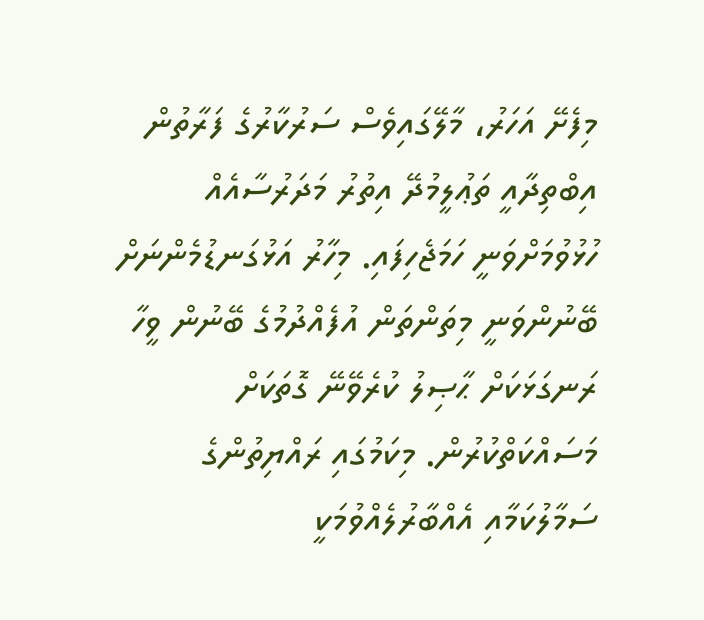މިފެށޭ އަހަރު، މާލޭގައިވެސް ސަރުކާރުގެ ފަރާތުން އިބްތިދާއީ ތަޢުލީމުދޭ އިތުރު މަދަރުސާއެއް ހުޅުވުމަށްވަނީ ހަމަޖެހިފައި. މިހާރު އަޅުގަނޑުމެންނަށް ބޭނުންވަނީ މިތަންތަން އުފެއްދުމުގެ ބޭނުން ވީހާ ރަނގަޅަކަށް ޙާޞިލު ކުރެވޭނޭ ގޮތަކަށް މަސައްކަތްކުރުން. މިކަމުގައި ރައްޔިތުންގެ ސަމާލުކަމާއި އެއްބާރުލެއްވުމަކީ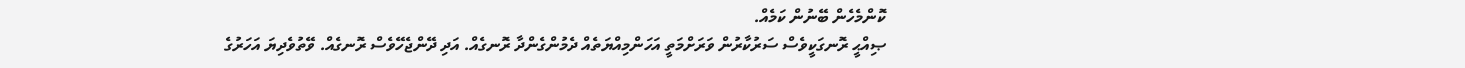ކޮންމެހެން ބޭނުން ކަމެއް.
ޞިއްޙީ ރޮނގަކީވެސް ސަރުކާރުން ވަރަށްމަތީ އަހަންމިއްޔަތެއް ދެމުންގެންދާ ރޮނގެއް. އަދި ދޭންޖެހޭވެސް ރޮނގެއް. ވޭތުވެދިޔަ އަހަރުގެ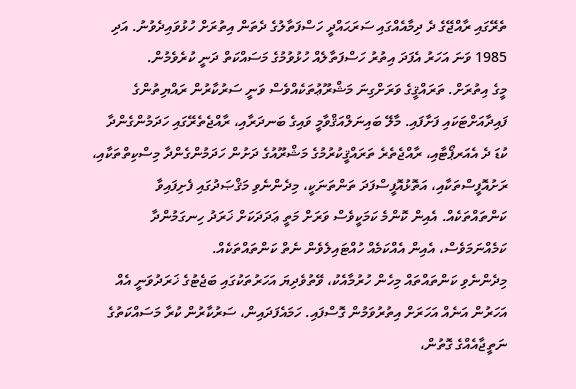ތެރޭގައި ރާއްޖޭގެ ދެ ދިމާއެއްގައި ސަރަޙައްދީ ހަސްފަތާލުގެ ދެތަން އިތުރަށް ހުޅުވައިދެވުނު. އަދި 1985 ވަނަ އަހަރު އެފަދަ އިތުރު ހަސްފަތާލެއް ހުޅުވުމުގެ މަސައްކަތް ދަނީ ކުރެވެމުން.
މީގެ އިތުރަށް. ތަރައްޤީގެ ވަރަށްގިނަ މަޝްރޫޢުތަކެއްވެސް ވަނީ ސަރުކާރުން ރައްޔިތުންގެ ފައިދާއަށްޓަކައި ފަށާފައި. މާލޭ ބައިނަލްއަޤްވާމީ ވައިގެ ބަނދަރާއި، ރާއްޖެތެރޭގައި ހަދަމުންގެންދާ ކުޑަ ދެ އެއަރޕޯޓާއި، ރާއްޖެތެރެ ތަރައްޤީކުރުމުގެ މަޝްރޫއުގެ ދަށުން ހަދަމުންގެންދާ މިސްކިތްތަކާއި، ރަށުއޮފީސްތަކާއި، އަތޮޅުއޮފީސްފަދަ ތަންތަނަކީ، މިދެންނެވި މަޤްޞަދުގައި ފެށިފައިވާ ކަންތައްތަކެއް. އެއިން ކޮންމެ ކަމަކީވެސް ވަރަށް މަތީ ޢަދަދަކަށް ޚަރަދު ހިނގަމުންދާ ކަމެއްނަމަވެސް، އެއިން އެއްކަމެއް ހުއްޓައިލެވެން ނެތް ކަންތައްތަކެއް.
މިދެންނެވި ކަންތައްތައް މިހެން ހުރުމާއެކު، ވޭތުވެދިޔަ އަހަރުތަކުގައި ބަޖެޓުގެ ޚަރަދުވަނީ އެއް އަހަރުން އަނެއް އަހަރަށް އިތުރުވަމުން ގޮސްފައި. ހަމައެފަދައިން، ސަރުކާރުން ކުރާ މަސައްކަތުގެ ނަތީޖާއެއްގެ ގޮތުން،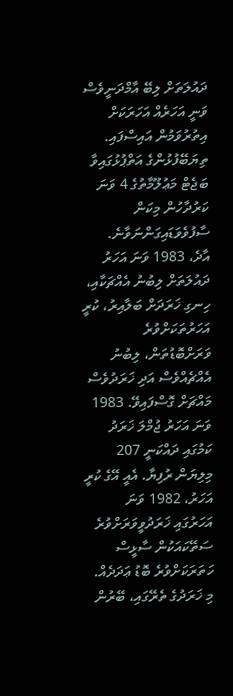ދައުލަތަށް ލިބޭ އާމްދަނީވެސް ވަނީ އަހަރެއް އަހަރަކަށް އިތުރުވަމުން އައިސްފައި. ތިޔަބޭފުޅުންގެ އަތްޕުޅުގައިވާ ބަޖެޓް މަޢުލޫމާތުގެ 4 ވަނަ ކަރުދާހުން މިކަން ސާފުވެވަޑައިގަންނަވާނެ.
އާދެ، 1983 ވަނަ އަހަރު ދައުލަތަށް ލިބުނު އެއްޗަކާއި، ހިނގި ޚަރަދަށް ބަލާއިރު، ކުރީ އަހަރުތަކަށްވުރެ ވަރަށްބޮޑުތަން، ލިބުނު އެއްޗެއްވެސް އަދި ޚަރަދުވެސް މައްޗަށް ގޮސްފައިވޭ. 1983 ވަނަ އަހަރު ޖުމްލަ ޚަރަދު ކަމުގައި ދައްކަނީ 207 މިލިޔަން ރުފިޔާ. އެއީ އޭގެ ކުރީ އަހަރު، 1982 ވަނަ އަހަރުގައި ޚަރަދުވީވަރަށްވުރެ ސަތޭކައަކުން ސާޅީސް ހަތަރަކަށްވުރެ ބޮޑު ޢަދަދެއް. މި ޚަރަދުގެ ތެރޭގައި، ބޭރުން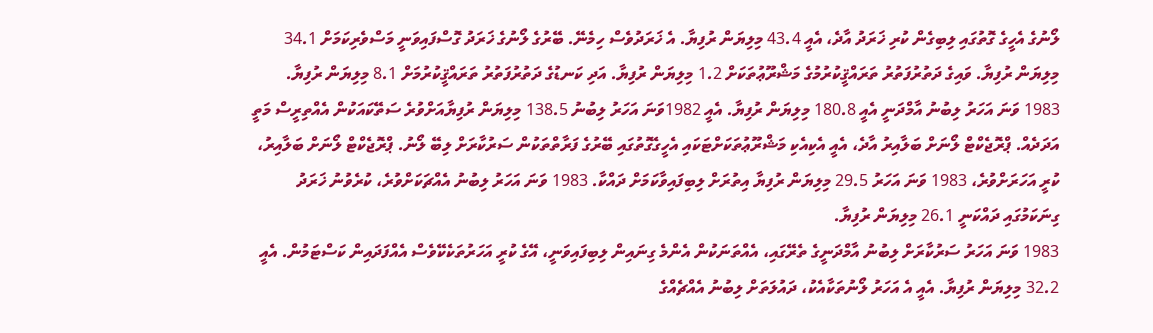ލޯނުގެ އެހީގެ ގޮތުގައި ލިބިގެން ކުރި ޚަރަދު އާދެ، އެއީ 43.4 މިލިޔަން ރުފިޔާ. އެ ޚަރަދުވެސް ހިމެނޭ. ބޭރުގެ ލޯނުގެ ޚަރަދު ގޮސްފައިވަނީ މަސްވެރިކަމަށް 34.1 މިލިޔަން ރުފިޔާ. ވައިގެ ދަތުރުފަތުރު ތަރައްޤީކުރުމުގެ މަޝްރޫޢުތަކަށް 1.2 މިލިޔަން ރުފިޔާ. އަދި ކަނޑުގެ ދަތުރުފަތުރު ތަރައްޤީކުރުމަށް 8.1 މިލިޔަން ރުފިޔާ.
1983 ވަނަ އަހަރު ލިބުނު އާމްދަނީ އެއީ 180.8 މިލިޔަން ރުފިޔާ. އެއީ 1982ވަނަ އަހަރު ލިބުނު 138.5 މިލިޔަން ރުފިޔާއަށްވުރެ ސަތޭކައަކުން އެއްތިރީސް މަތީ އަދަދެއް. ޕްރޮޖެކްޓް ލޯނަށް ބަލާއިރު އާދެ، އެއީ އެކިއެކި މަޝްރޫޢުތަކަށްޓަކައި އެހީގެގޮތުގައި ބޭރުގެ ފަރާތްތަކުން ސަރުކާރަށް ލިބޭ ލޯނު. ޕްރޮޖެކްޓް ލޯނަށް ބަލާއިރު، ކުރީ އަހަރަށްވުރެ، 1983 ވަނަ އަހަރު 29.5 މިލިޔަން ރުފިޔާ އިތުރަށް ލިބިފައިވާކަމަށް ދައްކާ. 1983 ވަނަ އަހަރު ލިބުނު އެއްޗަކަށްވުރެ، ކުރެވުނު ޚަރަދު ގިނަކަމުގައި ދައްކަނީ 26.1 މިލިޔަން ރުފިޔާ.
1983 ވަނަ އަހަރު ސަރުކާރަށް ލިބުނު އާމްދަނީގެ ތެރޭގައި، އެއްތަނަކުން އެންމެ ގިނައިން ލިބިފައިވަނީ، އޭގެ ކުރީ އަހަރުތަކެކޭވެސް އެއްފަދައިން ކަސްޓަމުން. އެއީ 32.2 މިލިޔަން ރުފިޔާ. އެއީ އެ އަހަރު ލޯނުތަކާއެކު، ދައުލަތަށް ލިބުނު އެއްޗެއްގެ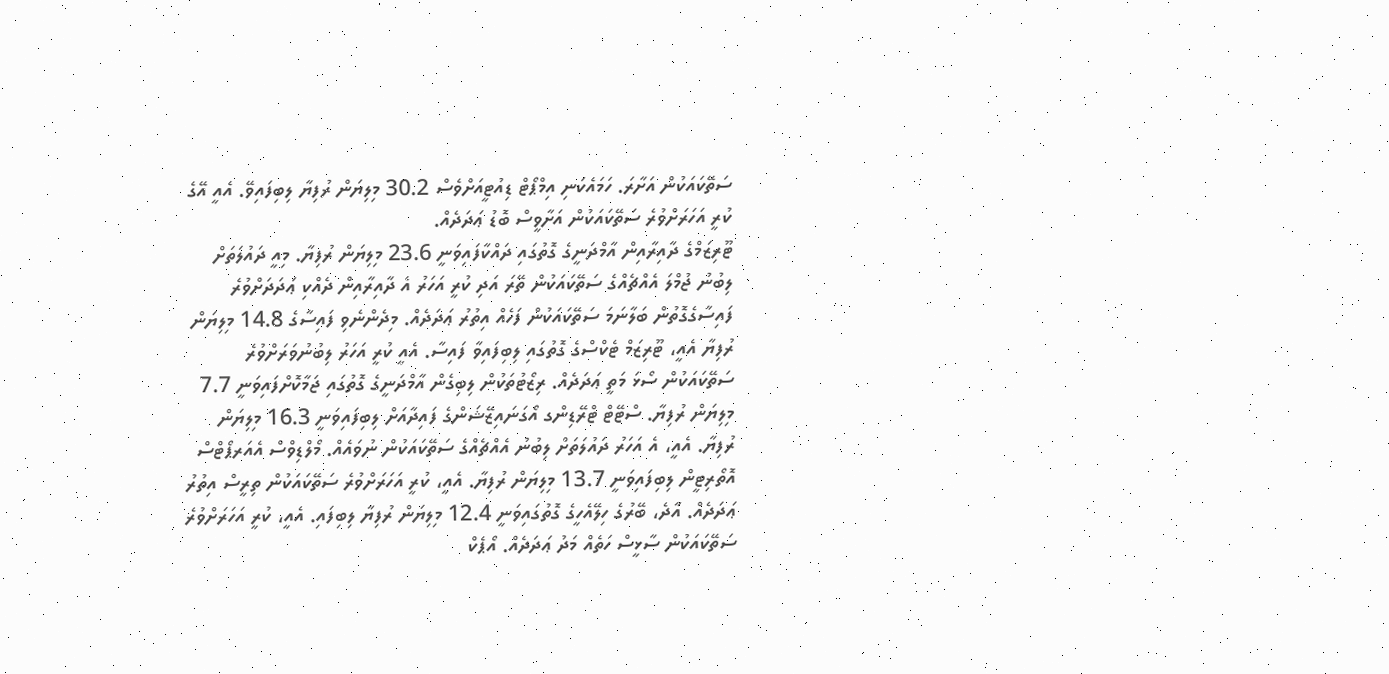ސަތޭކައަކުން އަށާރަ. ހަމައެކަނި އިމްޕޯޓް ޑިއުޓީއަށްވެސް 30.2 މިލިޔަން ރުފިޔާ ލިބިފައިވޭ. އެއީ އޭގެ ކުރީ އަހަރަށްވުރެ ސަތޭކައަކުން އަށާވީސް ބޮޑު ޢަދަދެއް.
ޓޫރިޒަމްގެ ދާއިރާއިން އާމްދަނީގެ ގޮތުގައި ދައްކާފައިވަނީ 23.6 މިލިޔަން ރުފިޔާ. މިއީ ދައުލަތަށް ލިބުނު ޖުމްލަ އެއްޗެއްގެ ސަތޭކައަކުން ތޭރަ އަދި ކުރީ އަހަރު އެ ދާއިރާއިން ދެއްކި ޢަދަދަށްވުރެ ފައިސާގެގޮތުން ބަލާނަމަ ސަތޭކައަކުން ފަހެއް އިތުރު ޢަދަދެއް. މިދެންނެވި ފައިސާގެ 14.8 މިލިޔަން ރުފިޔާ އެއީ، ޓޫރިޒަމް ޓެކްސްގެ ގޮތުގައި ލިބިފައިވާ ފައިސާ. އެއީ ކުރީ އަހަރު ލިބުނުވަރަށްވުރެ ސަތޭކައަކުން ސޯޅަ މަތީ ޢަދަދެއް. ރިޒޯޓުތަކުން ލިބިގެން އާމްދަނީގެ ގޮތުގައި ޖަމާކޮށްފައިވަނީ 7.7 މިލިޔަން ރުފިޔާ. ސްޓޭޓް ޓްރޭޑިންގ އޯގަނައިޒޭޝަންގެ ފައިދާއަށް ލިބިފައިވަނީ 16.3 މިލިޔަން ރުފިޔާ. އެއީ، އެ އަހަރު ދައުލަތަށް ލިބުނު އެއްޗެއްގެ ސަތޭކައަކުން ނުވައެއް. މޯލްޑިވްސް އެއަރޕޯޓްސް އޮތޯރިޓީން ލިބިފައިވަނީ 13.7 މިލިޔަން ރުފިޔާ. އެއީ، ކުރީ އަހަރަށްވުރެ ސަތޭކައަކުން ތިރީސް އިތުރު ޢަދަދެއް. އާދެ، ބޭރުގެ ހިލޭއެހީގެ ގޮތުގައިވަނީ 12.4 މިލިޔަން ރުފިޔާ ލިބިފައި. އެއީ، ކުރީ އަހަރަށްވުރެ ސަތޭކައަކުން ސާޅީސް ހަތެއް މަދު ޢަދަދެއް. އޯޕެކް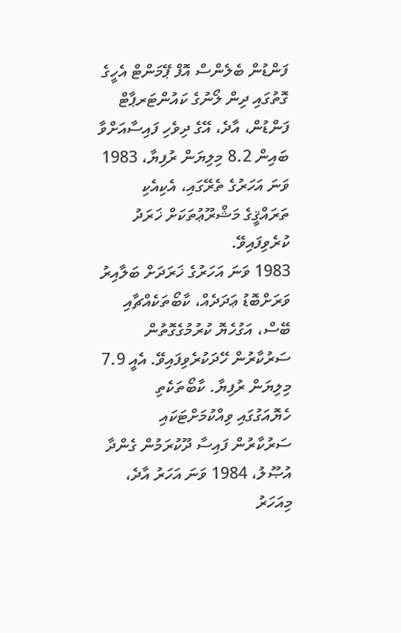ފަންޑުން ބެލެންސް އޮފް ޕޭމަންޓް އެހީގެ ގޮތުގައި ދިން ލޯނުގެ ކައުންޓަރޕާޓް ފަންޑުން، އާދެ، އޭގެ ދިވެހި ފައިސާއަށްވާ ބައިން 8.2 މިލިޔަން ރުފިޔާ، 1983 ވަނަ އަހަރުގެ ތެރޭގައި، އެކިއެކި ތަރައްޤީގެ މަޝްރޫޢުތަކަށް ޚަރަދު ކުރެވިފައިވޭ.
1983 ވަނަ އަހަރުގެ ޚަރަދަށް ބަލާއިރު ވަރަށްބޮޑު ޢަދަދެއް، ކާބޯތަކެއްޗާއި ބޭސް، އަގުހެޔޮ ކުރުމުގެގޮތުން ސަރުކާރުން ހޭދަކުރެވިފައިވޭ. އެއީ 7.9 މިލިޔަން ރުފިޔާ. ކާބޯތަކެތި ހެޔޮއަގުގައި ވިއްކުމަށްޓަކައި ސަރުކާރުން ފައިސާ ދޫކުރަމުން ގެންދާ އުޞޫލު، 1984 ވަނަ އަހަރު އާދެ، މިއަހަރު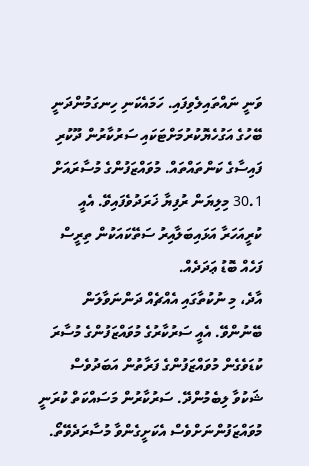ވަނީ ނައްތައިލެވިފައި. ހަމައެކަނި ހިނގަމުންދަނީ ބޭހުގެ އަގުހެޔޮކުރުމަށްޓަކައި ސަރުކާރުން ދޫކުރި ފައިސާގެ ކަންތައްތައް. މުވައްޒަފުންގެ މުސާރައަށް 30.1 މިލިޔަން ރުފިޔާ ޚަރަދުވެފައިވޭ. އެއީ ކުރީއަހަރާ އަޅައިބަލާއިރު ސަތޭކައަކުން ތިރީސް ފަހެއް ބޮޑު ޢަދަދެއް.
އާދެ، މި ނުކުތާގައި އެއްޗެއް ދަންނަވާލަން ބޭނުންވޭ. އެއީ ސަރުކާރުގެ މުވައްޒަފުންގެ މުސާރަ ކުޑަވެގެން މުވައްޒަފުންގެ ފަރާތުން އަބަދުވެސް ޝަކުވާ ލިބެމުންދޭ. ސަރުކާރުން މަސައްކަތް ކުރަނީ މުވައްޒަފުންނަށްވެސް އެކަށީގެންވާ މުސާރަދެވޭތޯ.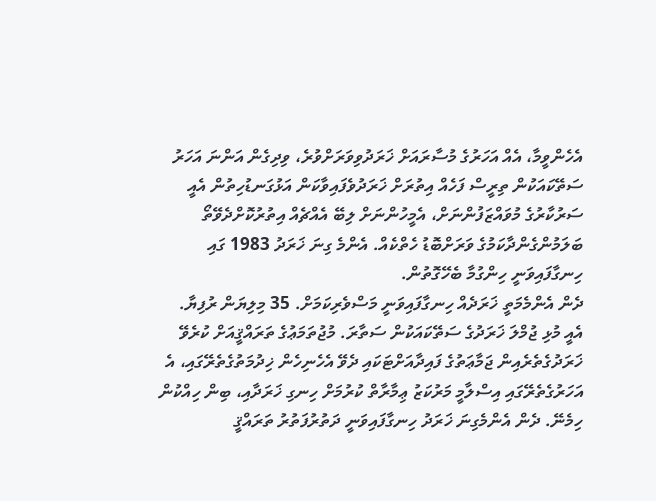އެހެންވީމާ، އެއް އަހަރުގެ މުސާރައަށް ޚަރަދުވިވަރަށްވުރެ، ވިދިގެން އަންނަ އަހަރު ސަތޭކައަކުން ތިރީސް ފަހެއް އިތުރަށް ޚަރަދުވެފައިވާކަން އަޅުގަނޑުހިތުން އެއީ ސަރުކާރުގެ މުވައްޒަފުންނަށް، އެމީހުންނަށް ލިބޭ އެއްޗެއް އިތުރުކޮށްދެވޭތޯ ބަލަމުންގެންދާކަމުގެ ވަރަށްބޮޑު ހެތްކެއް. އެންމެ ގިނަ ޚަރަދު 1983 ގައި ހިނގާފައިވަނީ ހިންގުމާ ބެހޭގޮތުން.
ދެން އެންމެމަތީ ޚަރަދެއް ހިނގާފައިވަނީ މަސްވެރިކަމަށް. 35 މިލިޔަން ރުފިޔާ. އެއީ މުޅި ޖުމްލަ ޚަރަދުގެ ސަތޭކައަކުން ސަތާރަ. މުޖުތަމަޢުގެ ތަރައްޤީއަށް ކުރެވޭ ޚަރަދުގެތެރެއިން ޖަމާޢަތުގެ ފައިދާއަށްޓަކައި ދެވޭ އެހެނިހެން ޚިދުމަތުގެތެރޭގައި، އެ އަހަރުގެތެރޭގައި އިސްލާމީ މަރުކަޒު ޢިމާރާތް ކުރުމަށް ހިނގި ޚަރަދާއި، ބިން ހިއްކުން ހިމެނޭ. ދެން އެންމެގިނަ ޚަރަދު ހިނގާފައިވަނީ ދަތުރުފަތުރު ތަރައްޤީ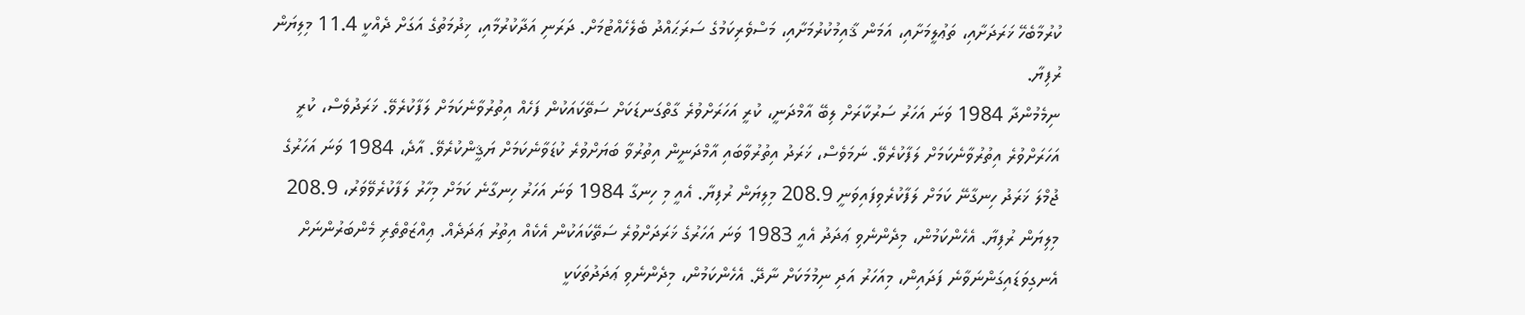ކުރުމާބެހޭ ޚަރަދަށާއި، ތަޢުލީމަށާއި، އަމަން ޤާއިމުކުރުމަށާއި، މަސްވެރިކަމުގެ ސަރަޙައްދު ބެލެހެއްޓުމަށް. ދަރަނި އަދާކުރުމާއި، ޚިދުމަތުގެ އަގަށް ދެއްކީ 11.4 މިލިޔަން ރުފިޔާ.
ނިމެމުންދާ 1984 ވަނަ އަހަރު ސަރުކާރަށް ލިބޭ އާމްދަނީ، ކުރީ އަހަރަށްވުރެ ގާތްގަނޑަކަށް ސަތޭކައަކުން ފަހެއް އިތުރުވާނެކަމަށް ލަފާކުރެވޭ. ޚަރަދުވެސް، ކުރީ އަހަރަށްވުރެ އިތުރުވާނެކަމަށް ލަފާކުރެވޭ. ނަމަވެސް، ޚަރަދު އިތުރުވާބައި އާމްދަނީން އިތުރުވާ ބަޔަށްވުރެ ކުޑަވާނެކަމަށް ޔަޤީންކުރެވޭ. އާދެ، 1984 ވަނަ އަހަރުގެ ޖުމްލަ ޚަރަދު ހިނގާނޭ ކަމަށް ލަފާކުރެވިފައިވަނީ 208.9 މިލިޔަން ރުފިޔާ. އެއީ މި ހިނގާ 1984 ވަނަ އަހަރު ހިނގާނެ ކަމަށް މިހާރު ލަފާކުރެވޭވަރު، 208.9 މިލިޔަން ރުފިޔާ. އެހެންކަމުން، މިދެންނެވި ޢަދަދު އެއީ 1983 ވަނަ އަހަރުގެ ޚަރަދަށްވުރެ ސަތޭކައަކުން އެކެއް އިތުރު ޢަދަދެއް. ޢިއްޒަތްތެރި މެންބަރުންނަށް އެނގިވަޑައިގަންނަވާނެ ފަދައިން، މިއަހަރު އަދި ނިމުމަކަށް ނާދޭ. އެހެންކަމުން، މިދެންނެވި ޢަދަދުތަކަކީ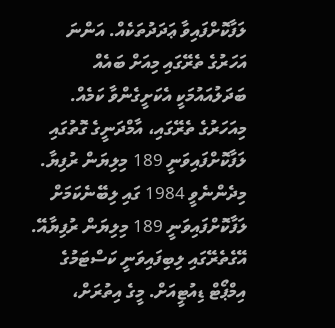ލަފާކޮށްފައިވާ ޢަދަދުތަކެއް. އަންނަ އަހަރުގެ ތެރޭގައި މިއަށް ބައެއް ބަދަލުއައުމަކީ އެކަށީގެންވާ ކަމެއް. މިއަހަރުގެ ތެރޭގައި، އާމްދަނީގެ ގޮތުގައި ލަފާކޮށްފައިވަނީ 189 މިލިޔަން ރުފިޔާ. މިދެންނެވީ 1984 ގައި ލިބޭނެކަމަށް ލަފާކޮށްފައިވަނީ 189 މިލިޔަން ރުފިޔާއޭ. އޭގެތެރޭގައި ލިބިފައިވަނީ ކަސްޓަމުގެ އިމްޕޯޓް ޑިއުޓީއަށް. މީގެ އިތުރަށް،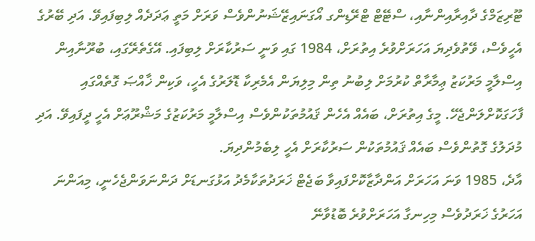ޓޫރިޒަމްގެ ދާއިރާއިންނާއި، ސްޓޭޓް ޓްރޭޑިންގ އޯގަނައިޒޭޝަނުންވެސް ވަރަށް މަތީ ޢަދަދެއް ލިބިފައިވޭ. އަދި ބޭރުގެ އެހީވެސް، ވޭތުވެދިޔަ އަހަރަށްވުރެ އިތުރަށް، 1984 ގައި ވަނީ ސަރުކާރަށް ލިބިފައި. އޭގެތެރޭގައި، ބުރޫނާއިން އިސްލާމީ މަރުކަޒު ޢިމާރާތް ކުރުމަށް ލިބުނު ތިން މިލިޔަން އެމެރިކާ ޑޮލަރުގެ އެހީ، ވަކިން ޚާއްޞަ ގޮތެއްގައި ފާހަގަކޮށްލަންޖެހޭ. މީގެ އިތުރަށް، ބައެއް އެހެން ޤައުމުތަކުންވެސް އިސްލާމީ މަރުކަޒުގެ މަޝްރޫޢަށް އެހީ ދީފައިވޭ. އަދި މުދަލުގެ ގޮތުންވެސް ބައެއް ޤައުމުތަކުން ސަރުކާރަށް އެހީ ލިބެމުންދިޔަ.
އާދެ، 1985 ވަނަ އަހަރަށް އަންދާޒާކޮށްފައިވާ ބަޖެޓް ޚަރަދުތަކާމެދު އަޅުގަނޑަށް ދަންނަވަންޖެހެނީ، މިއަންނަ އަހަރުގެ ޚަރަދުވެސް މިހިނގާ އަހަރަށްވުރެ ބޮޑުވާނޭ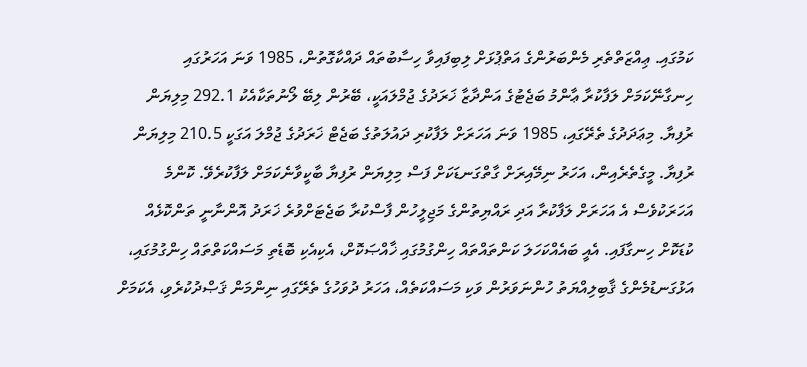ކަމުގައި. ޢިއްޒަތްތެރި މެންބަރުންގެ އަތްޕުޅަށް ލިބިފައިވާ ހިސާބުތައް ދައްކާގޮތުން، 1985 ވަނަ އަހަރުގައި ހިނގާނޭކަމަށް ލަފާކުރާ ޢާންމު ބަޖެޓުގެ އަންދާޒާ ޚަރަދުގެ ޖުމްލައަކީ، ބޭރުން ލިބޭ ލޯނުތަކާއެކު 292.1 މިލިޔަން ރުފިޔާ. މިޢަދަދުގެ ތެރޭގައި، 1985 ވަނަ އަހަރަށް ލަފާކުރި ދައުލަތުގެ ބަޖެޓް ޚަރަދުގެ ޖުމްލަ އަގަކީ 210.5 މިލިޔަން ރުފިޔާ. މީގެތެރެއިން، އަހަރު ނިމޭއިރަށް ގާތްގަނޑަކަށް ފަސް މިލިޔަން ރުފިޔާ ބާކީވާނެކަމަށް ލަފާކުރެވޭ. ކޮންމެ އަހަރަކުވެސް އެ އަހަރަށް ލަފާކުރާ އަދި ރައްޔިތުންގެ މަޖިލީހުން ފާސްކުރާ ބަޖެޓަށްވުރެ ޚަރަދު އޮންނާނީ ތަންކޮޅެއް ކުޑަކޮށް ހިނގާފައި. އެއީ ބައެއްކަހަލަ ކަންތައްތައް ހިންގުމުގައި ޚާއްޞަކޮށް، އެކިއެކި ބޮޑެތި މަސައްކަތްތައް ހިންގުމުގައި، އަޅުގަނޑުމެންގެ ޤާބިލިއްޔަތު ހުންނަވަރުން ވަކި މަސައްކަތެއް، އަހަރު ދުވަހުގެ ތެރޭގައި ނިންމަން ޤަޞްދުކުރެވި، އެކަމަށް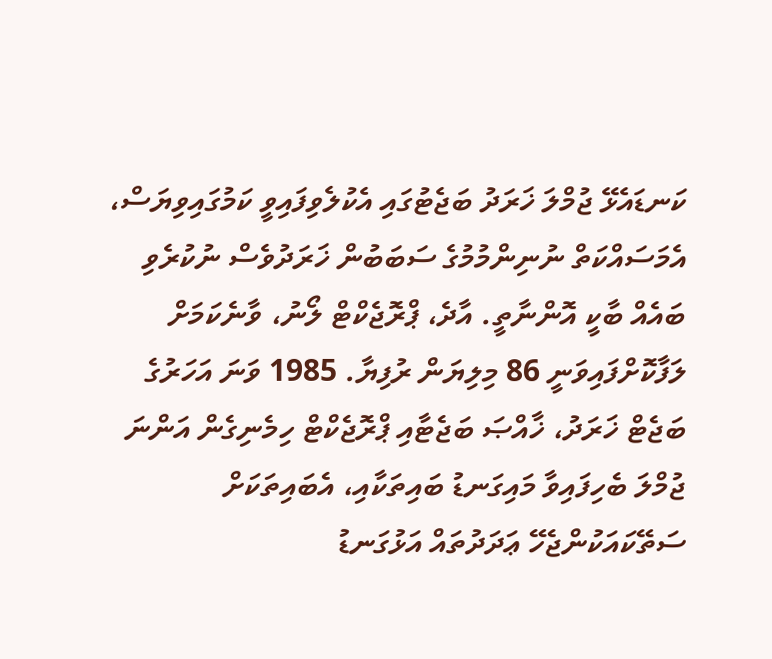ކަނޑައެޅޭ ޖުމްލަ ޚަރަދު ބަޖެޓުގައި އެކުލެވިފައިވީ ކަމުގައިވިޔަސް، އެމަސައްކަތް ނުނިންމުމުގެ ސަބަބުން ޚަރަދުވެސް ނުކުރެވި ބައެއް ބާކީ އޮންނާތީ. އާދެ، ޕްރޮޖެކްޓް ލޯނު، ވާނެކަމަށް ލަފާކޮށްފައިވަނީ 86 މިލިޔަން ރުފިޔާ. 1985 ވަނަ އަހަރުގެ ބަޖެޓް ޚަރަދު، ޚާއްޞަ ބަޖެޓާއި ޕްރޮޖެކްޓް ހިމެނިގެން އަންނަ ޖުމްލަ ބެހިފައިވާ މައިގަނޑު ބައިތަކާއި، އެބައިތަކަށް ސަތޭކައަކުންޖެހޭ ޢަދަދުތައް އަޅުގަނޑު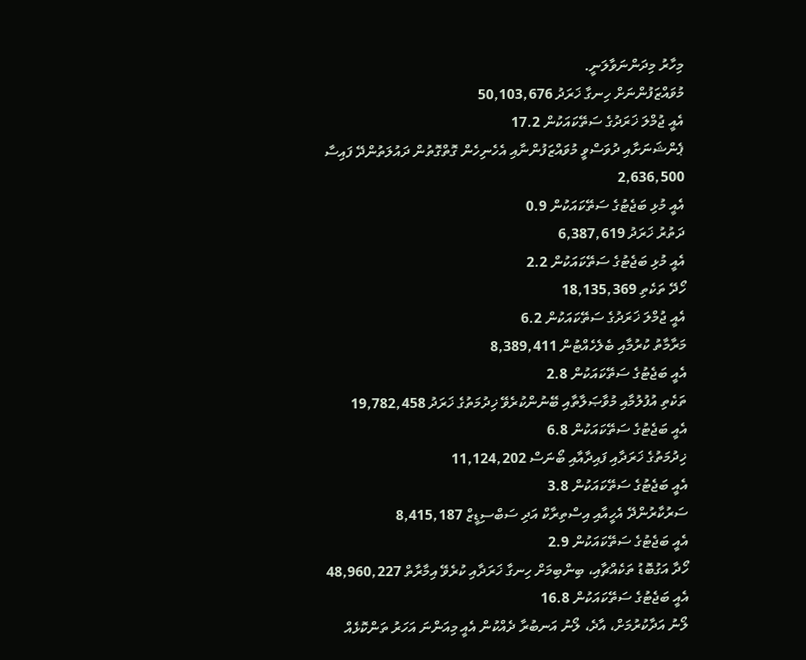މިހާރު މިދަންނަވާލަނީ.
މުވައްޒަފުންނަށް ހިނގާ ޚަރަދު 50,103,676
އެއީ ޖުމްލަ ޚަރަދުގެ ސަތޭކައަކުން 17.2
ޕެންޝަނަށާއި ދުވަސްވީ މުވައްޒަފުންނާއި އެހެނިހެން ގޮތްގޮތުން ދައުލަތުންދޭ ފައިސާ 2,636,500
އެއީ މުޅި ބަޖެޓުގެ ސަތޭކައަކުން 0.9
ދަތުރު ޚަރަދު 6,387,619
އެއީ މުޅި ބަޖެޓުގެ ސަތޭކައަކުން 2.2
ހޯދޭ ތަކެތި 18,135,369
އެއީ ޖުމްލަ ޚަރަދުގެ ސަތޭކައަކުން 6.2
މަރާމާތު ކުރުމާއި ބެލެހެއްޓުން 8,389,411
އެއީ ބަޖެޓުގެ ސަތޭކައަކުން 2.8
ތަކެތި އުފުލުމާއި މުވާޞަލާތާއި ބޭނުންކުރެވޭ ޚިދުމަތުގެ ޚަރަދު 19,782,458
އެއީ ބަޖެޓުގެ ސަތޭކައަކުން 6.8
ޚިދުމަތުގެ ޚަރަދާއި ފައިދާއާއި ބޯނަސް 11,124,202
އެއީ ބަޖެޓުގެ ސަތޭކައަކުން 3.8
ސަރުކާރުންދޭ އެހީއާއި އިސްތިރާކް އަދި ސަބްސިޑީޒް 8,415,187
އެއީ ބަޖެޓުގެ ސަތޭކައަކުން 2.9
ހޯދާ އަގުބޮޑު ތަކެއްޗާއި، ބިންބިމަށް ހިނގާ ޚަރަދާއި ކުރެވޭ އިމާރާތް 48,960,227
އެއީ ބަޖެޓުގެ ސަތޭކައަކުން 16.8
ލޯނު އަދާކުރުމަށް، އާދެ، ލޯނު އަނބުރާ ދެއްކުން އެއީ މިއަންނަ އަހަރު ތަންކޮޅެއް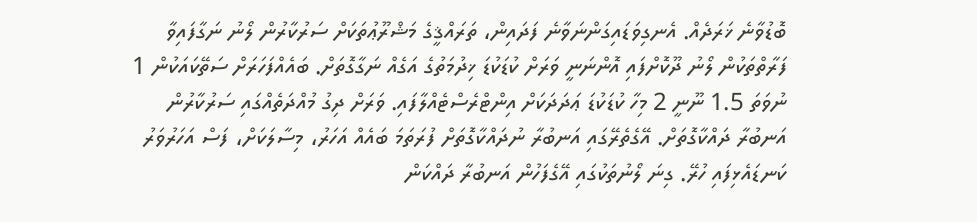ބޮޑުވާނެ ޚަރަދެއް. އެނގިވަޑައިގަންނަވާނެ ފަދައިން، ތަރައްޤީގެ މަޝްރޫޢުތަކަށް ސަރުކާރުން ލޯނު ނަގާފައިވާ ފަރާތްތަކުން ލޯނު ދޫކޮށްފައި އޮންނަނީ ވަރަށް ކުޑަކުޑަ ޚިދުމަތުގެ އަގެއް ނަގާގޮތަށް. ބައެއްފަހަރަށް ސަތޭކައަކުން 1 ނުވަތަ 1.5 ނޫނީ 2 މިހާ ކުޑަކުޑަ ޢަދަދަކަށް އިންޓްރެސްޓެއްލާފައި. ވަރަށް ދިގު މުއްދަތެއްގައި ސަރުކާރުން އަނބުރާ ދައްކާގޮތަށް. އޭގެތެރޭގައި އަނބުރާ ނުދައްކާގޮތަށް ފުރަތަމަ ބައެއް އަހަރު، މިސާލަކަށް، ފަސް އަހަރުވަރު ކަނޑައެޅިފައި ހުރޭ. ގިނަ ލޯނުތަކުގައި އޭގެފަހުން އަނބުރާ ދައްކަން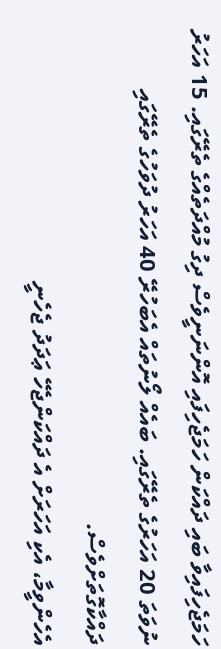ހަމަޖެހިފައިވާ ބައި ދައްކަން ހަމަޖެހިފައި އޮންނަނީވެސް ދިގު މުއްދަތެއްގެ ތެރޭގައި. 15 އަހަރު ނުވަތަ 20 އަހަރުގެ ތެރޭގައި. ބައެއް ލޯނުތައް އެބަހުރޭ 40 އަހަރު ދުވަހުގެ ތެރޭގައި ދައްކާގޮތަށްވެސް.
އެހެންވީމާ، އެކި އަހަރަށް އެ ދައްކަންޖެހޭ ޢަދަދު ޖެހެނީ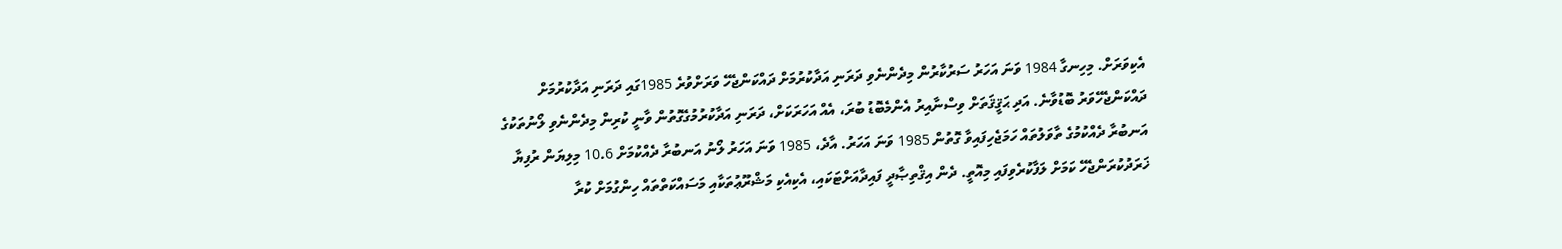އެކިވަރަށް. މިހިނގާ 1984 ވަނަ އަހަރު ސަރުކާރުން މިދެންނެވި ދަރަނި އަދާކުރުމަށް ދައްކަންޖެހޭ ވަރަށްވުރެ 1985ގައި ދަރަނި އަދާކުރުމަށް ދައްކަންޖެހޭވަރު ބޮޑުވާނެ. އަދި ޙަޤީޤަތަށް ވިސްނާއިރު އެންމެބޮޑު ބުރަ، އެއް އަހަރަކަށް، ދަރަނި އަދާކުރުމުގެގޮތުން ވާނީ ކުރިން މިދެންނެވި ލޯނުތަކުގެ އަނބުރާ ދެއްކުމުގެ ތާވަލުތައް ހަމަޖެހިފައިވާ ގޮތުން 1985 ވަނަ އަހަރު. އާދެ، 1985 ވަނަ އަހަރު ލޯނު އަނބުރާ ދެއްކުމަށް 10.6 މިލިޔަން ރުފިޔާ ޚަރަދުކުރަންޖެހޭ ކަމަށް ލަފާކުރެވިފައި މިއޮތީ. ދެން އިޤްތިޞާދީ ފައިދާއަށްޓަކައި، އެކިއެކި މަޝްރޫޢުތަކާއި މަސައްކަތްތައް ހިންގުމަށް ކުރާ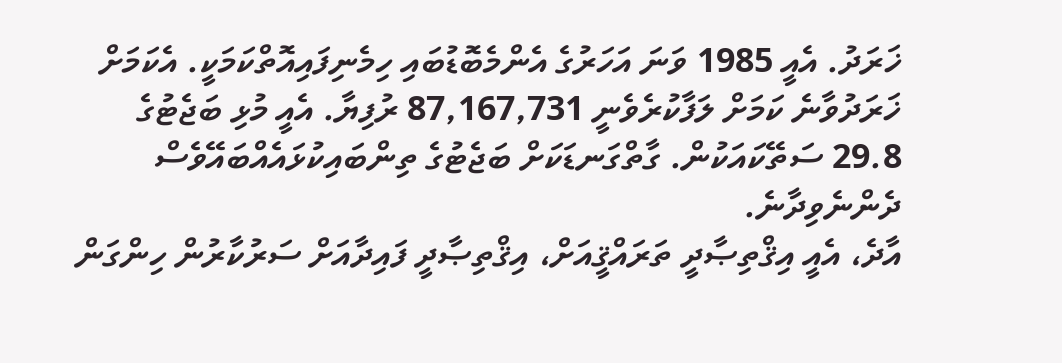ޚަރަދު. އެއީ 1985 ވަނަ އަހަރުގެ އެންމެބޮޑުބައި ހިމެނިފައިއޮތްކަމަކީ. އެކަމަށް ޚަރަދުވާނެ ކަމަށް ލަފާކުރެވެނީ 87,167,731 ރުފިޔާ. އެއީ މުޅި ބަޖެޓުގެ 29.8 ސަތޭކައަކުން. ގާތްގަނޑަކަށް ބަޖެޓުގެ ތިންބައިކުޅައެއްބައޭވެސް ދެންނެވިދާނެ.
އާދެ، އެއީ އިޤްތިޞާދީ ތަރައްޤީއަށް، އިޤްތިޞާދީ ފައިދާއަށް ސަރުކާރުން ހިންގަން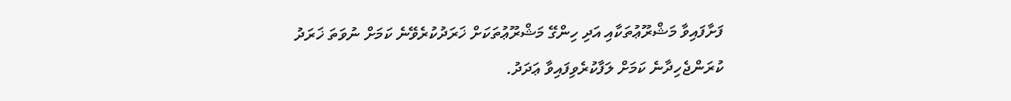ފަށާފައިވާ މަޝްރޫޢުތަކާއި އަދި ހިންގޭ މަޝްރޫޢުތަކަށް ޚަރަދުކުރެވޭނެ ކަމަށް ނުވަތަ ޚަރަދު ކުރަންޖެހިދާނެ ކަމަށް ލަފާކުރެވިފައިވާ ޢަދަދު.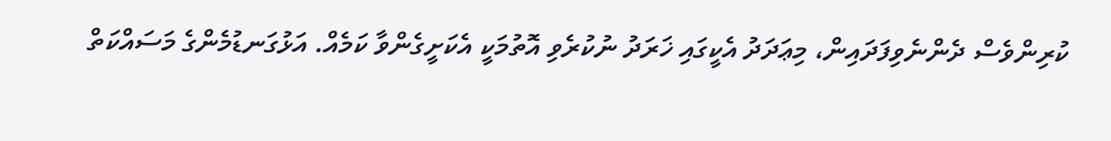ކުރިންވެސް ދެންނެވިފަދައިން، މިޢަދަދު އެކީގައި ޚަރަދު ނުކުރެވި އޮތުމަކީ އެކަށީގެންވާ ކަމެއް. އަޅުގަނޑުމެންގެ މަސައްކަތް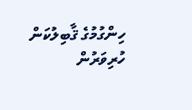ހިންގުމުގެ ޤާބިލުކަން ހުރިވަރުން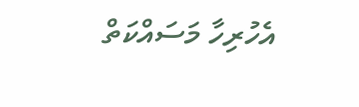އެހުރިހާ މަސައްކަތް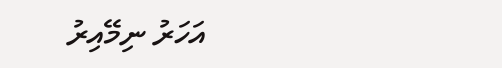އަހަރު ނިމޭއިރު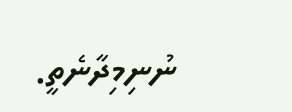ނުނިމިދާނެތީ.